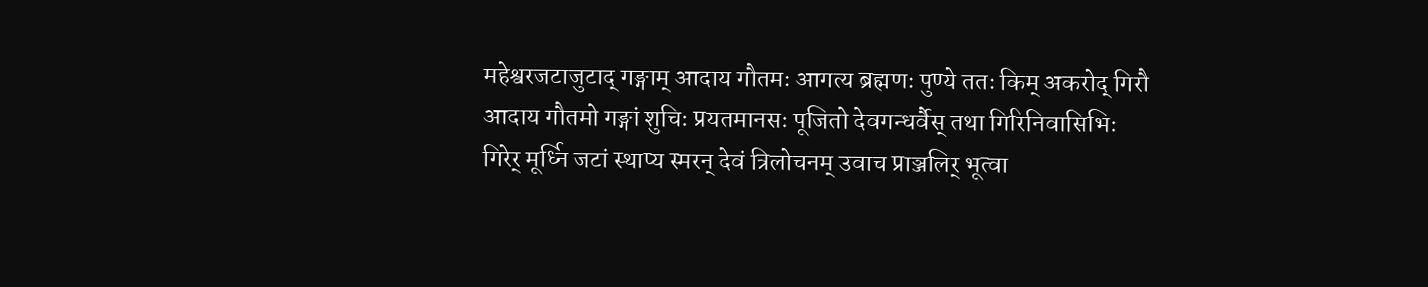महेश्वरजटाजुटाद् गङ्गाम् आदाय गौतमः आगत्य ब्रह्मणः पुण्ये ततः किम् अकरोद् गिरौ
आदाय गौतमो गङ्गां शुचिः प्रयतमानसः पूजितो देवगन्धर्वैस् तथा गिरिनिवासिभिः
गिरेर् मूर्ध्नि जटां स्थाप्य स्मरन् देवं त्रिलोचनम् उवाच प्राञ्जलिर् भूत्वा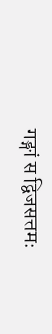गङ्गां स द्विजसत्तमः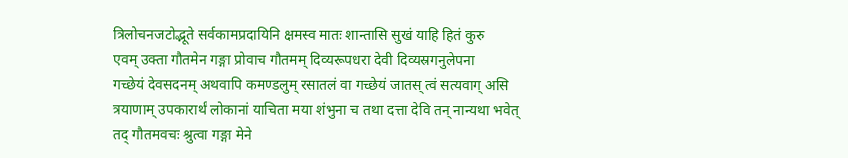त्रिलोचनजटोद्भूते सर्वकामप्रदायिनि क्षमस्व मातः शान्तासि सुखं याहि हितं कुरु
एवम् उक्ता गौतमेन गङ्गा प्रोवाच गौतमम् दिव्यरूपधरा देवी दिव्यस्रगनुलेपना
गच्छेयं देवसदनम् अथवापि कमण्डलुम् रसातलं वा गच्छेयं जातस् त्वं सत्यवाग् असि
त्रयाणाम् उपकारार्थं लोकानां याचिता मया शंभुना च तथा दत्ता देवि तन् नान्यथा भवेत्
तद् गौतमवचः श्रुत्वा गङ्गा मेने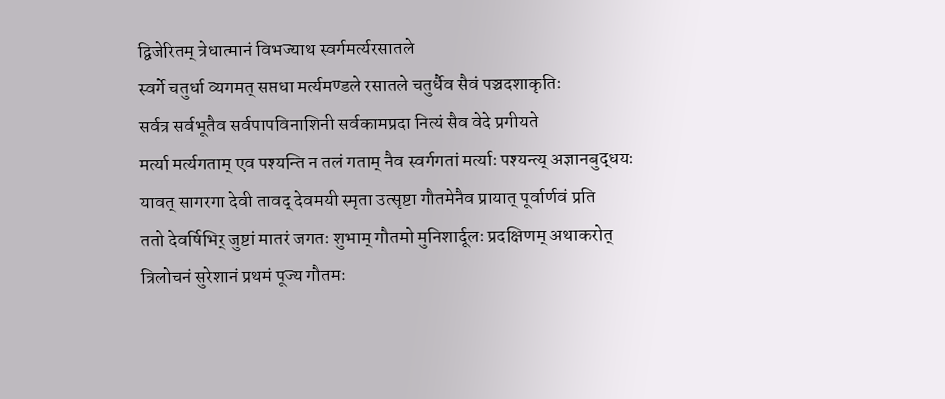द्विजेरितम् त्रेधात्मानं विभज्याथ स्वर्गमर्त्यरसातले
स्वर्गे चतुर्धा व्यगमत् सप्तधा मर्त्यमण्डले रसातले चतुर्धैव सैवं पञ्चदशाकृतिः
सर्वत्र सर्वभूतैव सर्वपापविनाशिनी सर्वकामप्रदा नित्यं सैव वेदे प्रगीयते
मर्त्या मर्त्यगताम् एव पश्यन्ति न तलं गताम् नैव स्वर्गगतां मर्त्याः पश्यन्त्य् अज्ञानबुद्धयः
यावत् सागरगा देवी तावद् देवमयी स्मृता उत्सृष्टा गौतमेनैव प्रायात् पूर्वार्णवं प्रति
ततो देवर्षिभिर् जुष्टां मातरं जगतः शुभाम् गौतमो मुनिशार्दूलः प्रदक्षिणम् अथाकरोत्
त्रिलोचनं सुरेशानं प्रथमं पूज्य गौतमः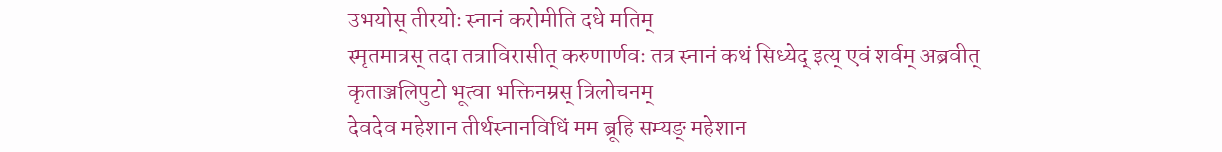उभयोस् तीरयोः स्नानं करोमीति दधे मतिम्
स्मृतमात्रस् तदा तत्राविरासीत् करुणार्णवः तत्र स्नानं कथं सिध्येद् इत्य् एवं शर्वम् अब्रवीत्
कृताञ्जलिपुटो भूत्वा भक्तिनम्रस् त्रिलोचनम्
देवदेव महेशान तीर्थस्नानविधिं मम ब्रूहि सम्यङ् महेशान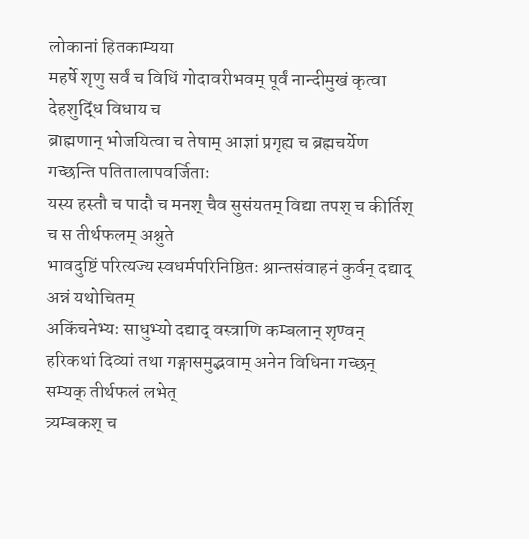लोकानां हितकाम्यया
महर्षे शृणु सर्वं च विधिं गोदावरीभवम् पूर्वं नान्दीमुखं कृत्वा देहशुद्धिं विधाय च
ब्राह्मणान् भोजयित्वा च तेषाम् आज्ञां प्रगृह्य च ब्रह्मचर्येण गच्छन्ति पतितालापवर्जिताः
यस्य हस्तौ च पादौ च मनश् चैव सुसंयतम् विद्या तपश् च कीर्तिश् च स तीर्थफलम् अश्नुते
भावदुष्टिं परित्यज्य स्वधर्मपरिनिष्ठितः श्रान्तसंवाहनं कुर्वन् दद्याद् अन्नं यथोचितम्
अकिंचनेभ्यः साधुभ्यो दद्याद् वस्त्राणि कम्बलान् शृण्वन् हरिकथां दिव्यां तथा गङ्गासमुद्भवाम् अनेन विधिना गच्छन् सम्यक् तीर्थफलं लभेत्
त्र्यम्बकश् च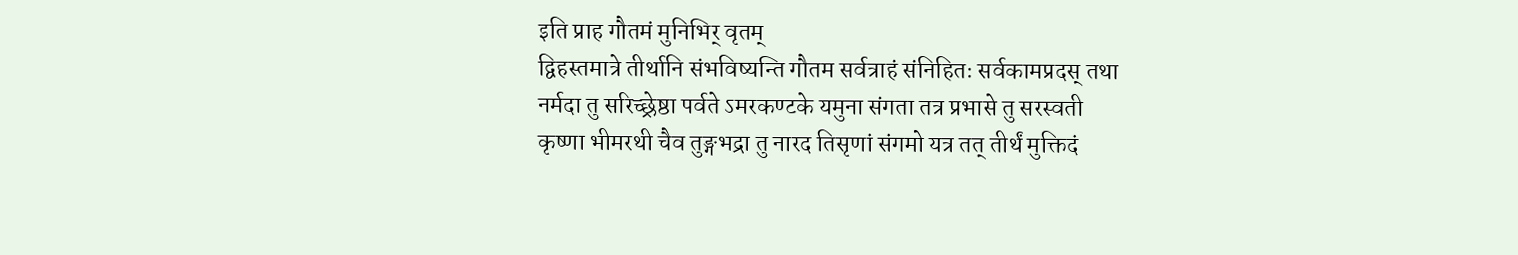इति प्राह गौतमं मुनिभिर् वृतम्
द्विहस्तमात्रे तीर्थानि संभविष्यन्ति गौतम सर्वत्राहं संनिहितः सर्वकामप्रदस् तथा
नर्मदा तु सरिच्छ्रेष्ठा पर्वते ऽमरकण्टके यमुना संगता तत्र प्रभासे तु सरस्वती
कृष्णा भीमरथी चैव तुङ्गभद्रा तु नारद तिसृणां संगमो यत्र तत् तीर्थं मुक्तिदं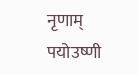नृणाम्
पयोउष्णी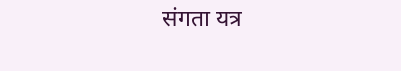संगता यत्र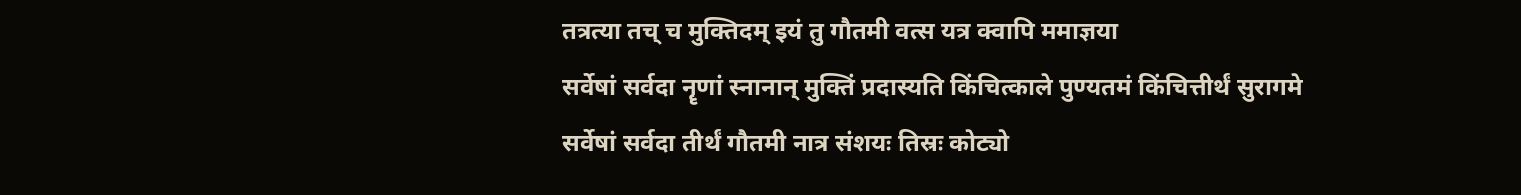तत्रत्या तच् च मुक्तिदम् इयं तु गौतमी वत्स यत्र क्वापि ममाज्ञया
सर्वेषां सर्वदा नॄणां स्नानान् मुक्तिं प्रदास्यति किंचित्काले पुण्यतमं किंचित्तीर्थं सुरागमे
सर्वेषां सर्वदा तीर्थं गौतमी नात्र संशयः तिस्रः कोट्यो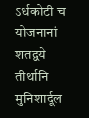ऽर्धकोटी च योजनानां शतद्वये
तीर्थानि मुनिशार्दूल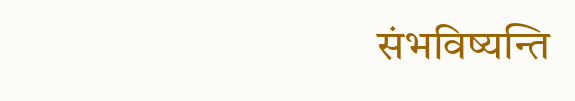संभविष्यन्ति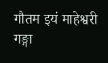गौतम इयं माहेश्वरी गङ्गा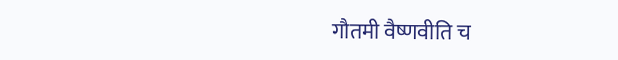गौतमी वैष्णवीति च